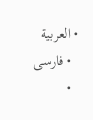• العربية
  • فارسی
  •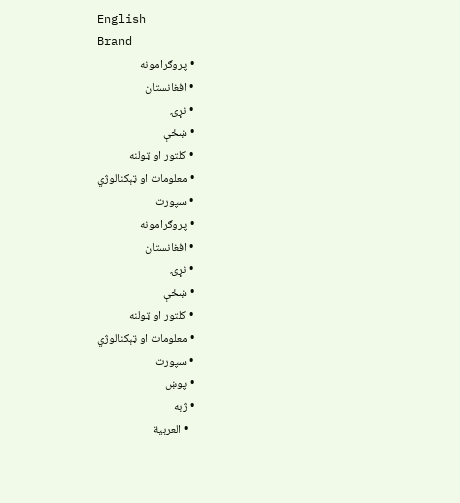English
Brand
  • پروګرامونه
  • افغانستان
  • نړۍ
  • ښځې
  • کلتور او ټولنه
  • معلومات او ټېکنالوژي
  • سپورت
  • پروګرامونه
  • افغانستان
  • نړۍ
  • ښځې
  • کلتور او ټولنه
  • معلومات او ټېکنالوژي
  • سپورت
  • پوښ
  • ژبه
    • العربية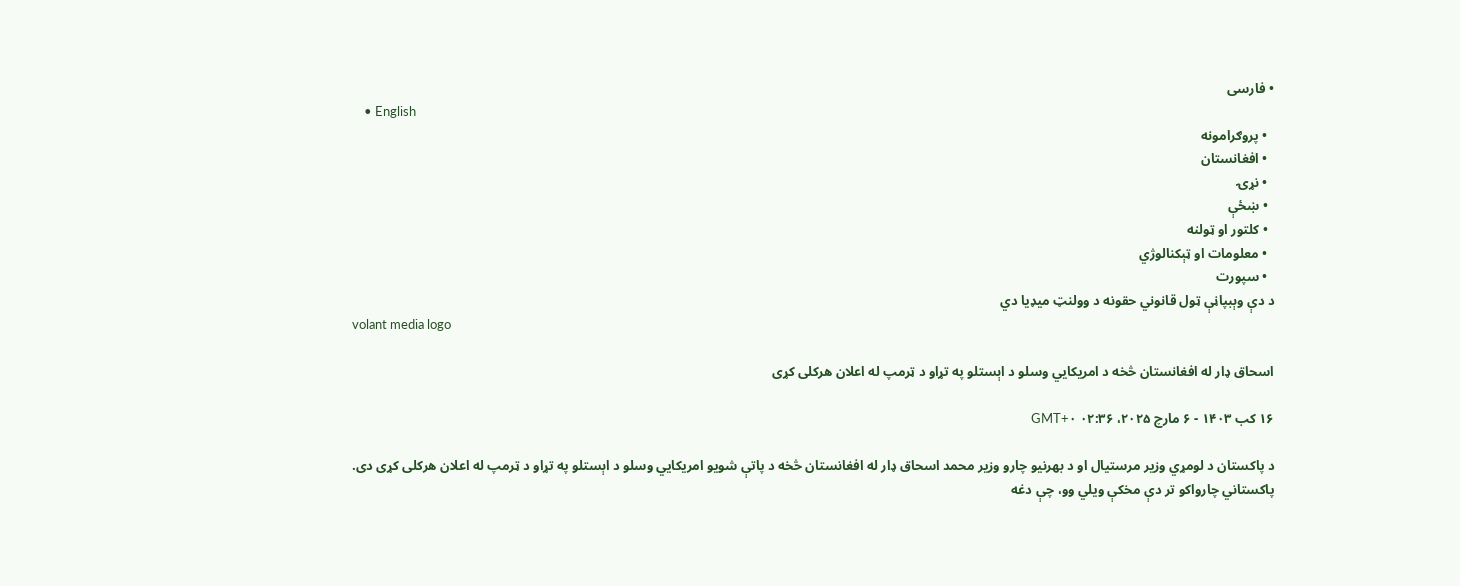• فارسی
    • English
  • پروګرامونه
  • افغانستان
  • نړۍ
  • ښځې
  • کلتور او ټولنه
  • معلومات او ټېکنالوژي
  • سپورت
د دې وېبپاڼې ټول قانوني حقونه د وولنټ میډیا دي
volant media logo

اسحاق ډار له افغانستان څخه د امریکایي وسلو د اېستلو په تړاو د ټرمپ له اعلان هرکلی کړی

۱۶ کب ۱۴۰۳ - ۶ مارچ ۲۰۲۵، ۰۲:۳۶ GMT+۰

د پاکستان د لومړي وزیر مرستیال او د بهرنیو چارو وزیر محمد اسحاق ډار له افغانستان څخه د پاتې شویو امریکایي وسلو د اېستلو په تړاو د ټرمپ له اعلان هرکلی کړی دی. پاکستاني چارواکو تر دې مخکې ویلي وو، چې دغه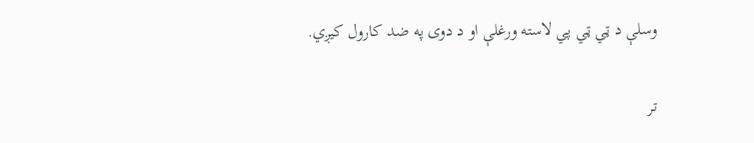وسلې د ټي ټي پي لاسته ورغلې او د دوی په ضد کارول کیږي.

تر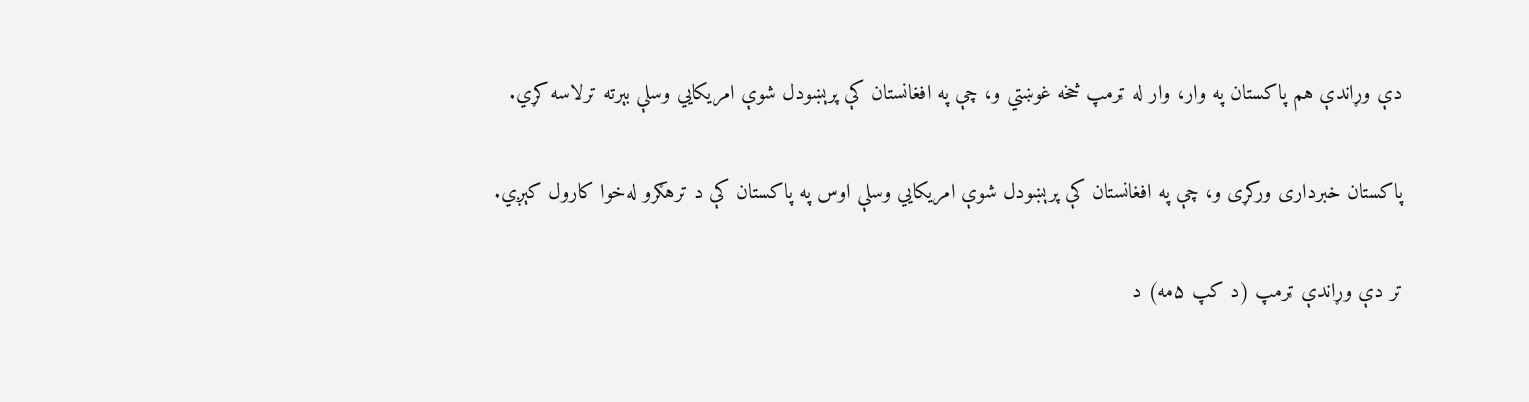دې وړاندې هم پاکستان په وار، وار له ټرمپ څخه غوښتي و، چې په افغانستان کې پرېښودل شوې امریکایي وسلې بېرته ترلاسه کړي.

پاکستان خبرداری ورکړی و، چې په افغانستان کې پرېښودل شوې امریکایي وسلې اوس په پاکستان کې د ترهګرو له‌خوا کارول کېږي.

تر دې وړاندې ټرمپ (د کپ ۵مه) د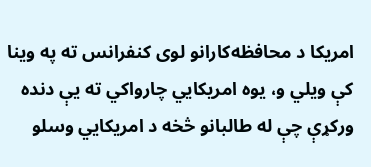امریکا د محافظه‌کارانو لوی کنفرانس ته په وینا کې ویلي و، یوه امریکایي چارواکي ته یې دنده ورکړې چې له طالبانو څخه د امریکايي وسلو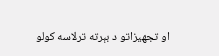او تجهیزاتو د بېرته ترلاسه کولو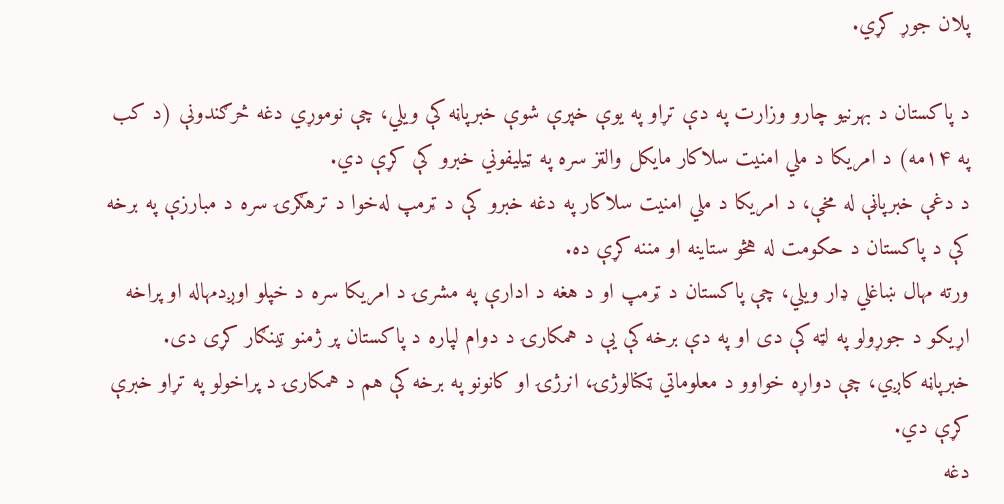پلان جوړ کړي.

د پاکستان د بهرنیو چارو وزارت په دې تړاو په یوې خپرې شوې خبرپاڼه کې ویلي، چې نوموړي دغه څرګندونې (د کب په ۱۴مه) د امریکا د ملي امنیت سلاکار مایکل والټز سره په ټیلیفوني خبرو کې کړې دي.
د دغې خبرپاڼې له مخې، د امریکا د ملي امنیت سلاکار په دغه خبرو کې د ټرمپ له‌خوا د ترهګرۍ سره د مبارزې په برخه کې د پاکستان د حکومت له هڅو ستاینه او مننه کړې ده.
ورته مهال ښاغلي ډار ویلي، چې پاکستان د ټرمپ او د هغه د ادارې په مشرۍ د امریکا سره د خپلو اوږدمهاله او پراخه اړیکو د جوړولو په لټه کې دی او په دې برخه کې یې د همکارۍ د دوام لپاره د پاکستان پر ژمنو ټینګار کړی دی.
خبرپاڼه کاږي، چې دواړه خواوو د معلوماتي ټکنالوژۍ، انرژۍ او کانونو په برخه کې هم د همکارۍ د پراخولو په تړاو خبرې کړې دي.
دغه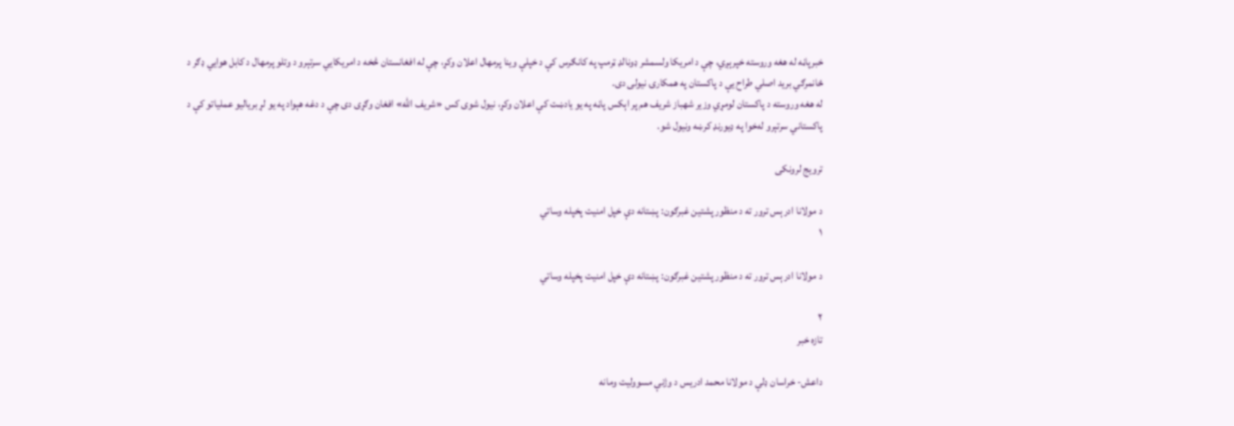خبرپاڼه له هغه وروسته خپرېږي، چې د امریکا ولسمشر ډونالډ ټرمپ په کانګرس کې د خپلې وینا پرمهال اعلان وکړ، چې له افغانستان څخه د امریکایي سرتېرو د وتلو پرمهال د کابل هوایي ډګر د ځانمرګي برید اصلي طراح یې د پاکستان په همکارۍ نیولی دی.
له هغه وروسته د پاکستان لومړي وزیر شهباز شریف هم پر اېکس پاڼه په یو یادښت کې اعلان وکړ، نیول شوی کس «شریف الله» افغان وګړی دی چې د دغه هېواد په یو لړ بریالیو عملیاتو کې د پاکستاني سرتېرو له‌خوا په ډیورنډ کرښه ونیول شو.

ترویج لرونکی

د مولانا ادرېس ترور ته د منظور پشتین غبرګون: پښتانه دې خپل امنیت پخپله وساتي
۱

د مولانا ادرېس ترور ته د منظور پشتین غبرګون: پښتانه دې خپل امنیت پخپله وساتي

۲
تازه خبر

داعش- خراسان ډلې د مولانا محمد ادریس د وژنې مسوولیت ومانه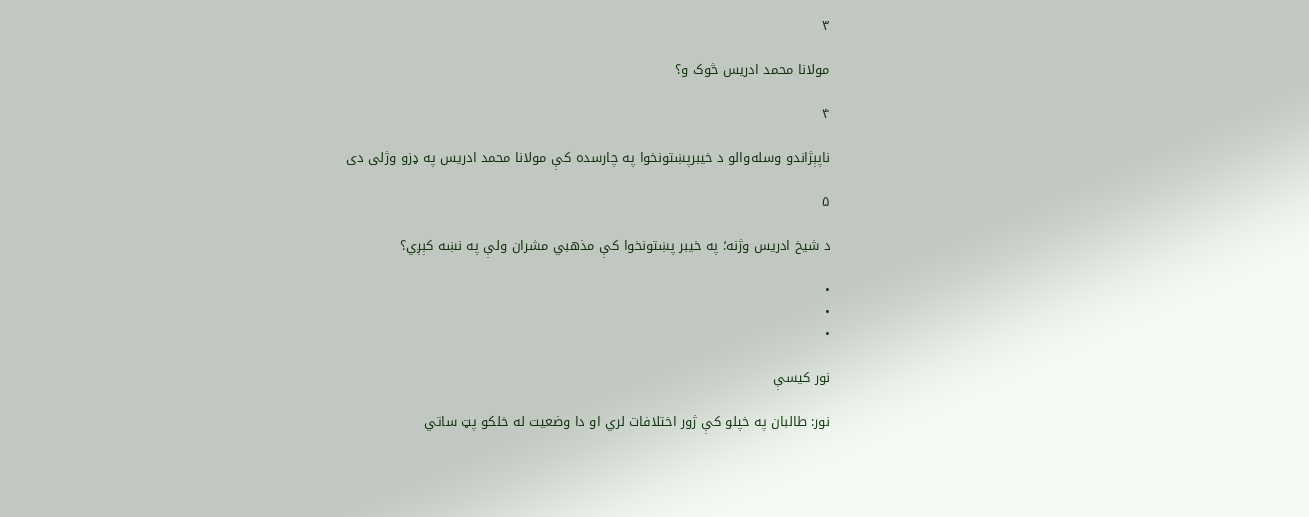۳

مولانا محمد ادریس څوک و؟

۴

ناپېژاندو وسله‌والو د خیبرپښتونخوا په چارسده کې مولانا محمد ادریس په ډزو وژلی دی

۵

د شیخ ادریس وژنه؛ په خیبر پښتونخوا کې مذهبي مشران ولې په نښه کېږي؟

•
•
•

نور کیسې

نور: طالبان په خپلو کې ژور اختلافات لري او دا وضعیت له خلکو پټ ساتي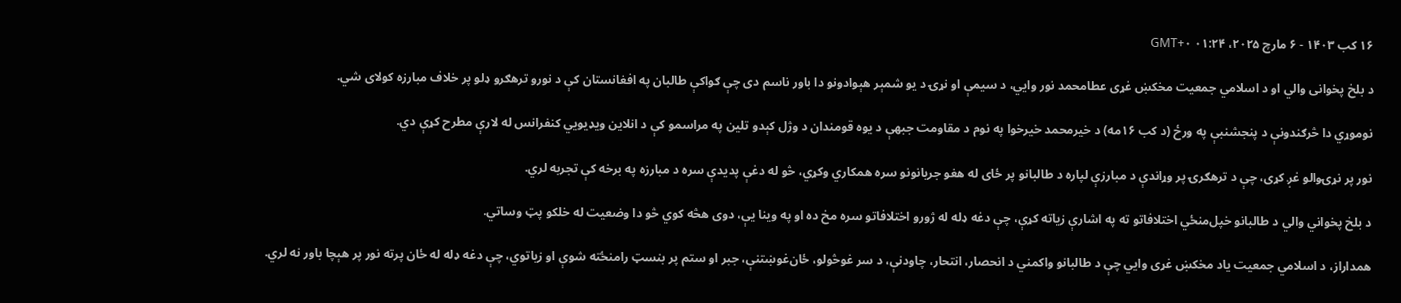۱۶ کب ۱۴۰۳ - ۶ مارچ ۲۰۲۵، ۰۱:۲۴ GMT+۰

د بلخ پخوانی والي او د اسلامي جمعیت مخکښ غړی عطامحمد نور وايي، د سیمې او نړۍ د یو شمېر هېوادونو دا باور ناسم دی چې ګواکې طالبان په افغانستان کې د نورو ترهګرو ډلو پر خلاف مبارزه کولای شي.

نوموړي دا څرګندونې د پنجشنبې په ورځ (د کب ۱۶مه) د خیرمحمد خیرخوا په نوم د مقاومت جبهې د یوه قومندان د وژل کېدو تلین په مراسمو کې د انلاین ویډیويي کنفرانس له لارې مطرح کړې دي.

نور پر نړۍوالو غږ کړی، چې د ترهګرۍ پر وړاندې د مبارزې لپاره د طالبانو پر ځای له هغو جریانونو سره همکاري وکړي، څو له دغې پدیدې سره د مبارزه په برخه کې تجربه لري.

د بلخ پخواني والي د طالبانو خپل‌منځي اختلافاتو ته په اشارې زیاته کړې، چې دغه ډله له ژورو اختلافاتو سره مخ ده او په وینا یې، دوی هڅه کوي څو دا وضعیت له خلکو پټ وساتي.

همداراز، د اسلامي جمعیت یاد مخکښ غړی وايي چې د طالبانو واکمني د انحصار، انتحار، چاودنې، د سر غوڅولو، ځان‌غوښتنې، جبر او ستم پر بنسټ رامنځته شوې او زیاتوي، چې دغه ډله له ځان پرته نور پر هېچا باور نه لري.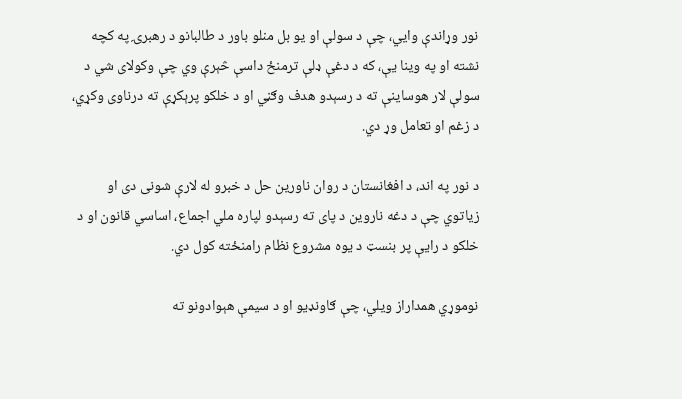نور وړاندې وايي، چې د سولې او یو بل منلو باور د طالبانو د رهبرۍ په کچه نشته او په وینا یې، که د دغې ډلې ترمنځ داسې څېرې وي چې وکولای شي د سولې لار هوساینې ته د رسېدو هدف وګڼي او د خلکو پرېکړې ته درناوی وکړي، د زغم او تعامل وړ دي.

د نور په اند، د افغانستان د روان ناورین حل د خبرو له لارې شونی دی او زیاتوي چې د دغه ناروین د پای ته رسېدو لپاره ملي اجماع، اساسي قانون او د خلکو د رایې پر بنسټ د یوه مشروع نظام رامنځته کول دي.

نوموړي همداراز ویلي، چې ګاونډیو او د سیمې هېوادونو ته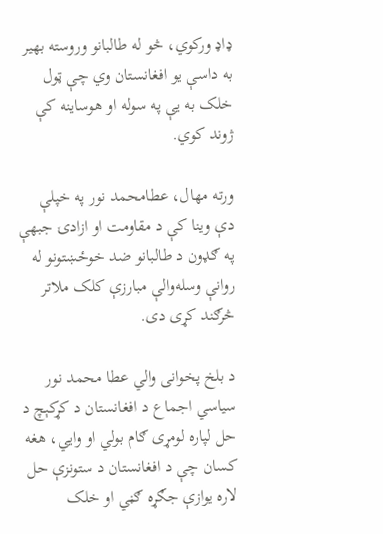ډاډ ورکوي، څو له طالبانو وروسته بهیر به داسې یو افغانستان وي چې ټول خلک به یې په سوله او هوساینه کې ژوند کوي.

ورته مهال، عطامحمد نور په خپلې دې وینا کې د مقاومت او ازادۍ جبهې په ګډون د طالبانو ضد خوځښتونو له روانې وسله‌والې مبارزې کلک ملاتر څرګند کړی دی.

د بلخ پخوانی والي عطا محمد نور سیاسي اجماع د افغانستان د کړکېچ د حل لپاره لومړی ګام بولي او وايي، هغه کسان چې د افغانستان د ستونزې حل لاره یوازې جګړه ګڼي او خلک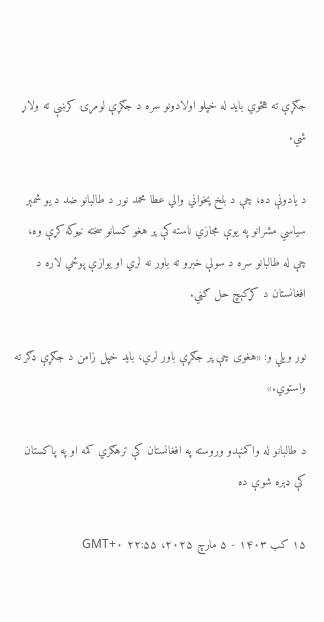جګړې ته هڅوي باید له خپلو اولادونو سره د جګړې لومړۍ کرښې ته ولاړ شي.

د یادونې ده، چې د بلخ پخواني والي عطا محمد نور د طالبانو ضد د یو شمېر سیاسي مشرانو په یوې مجازي ناسته کې پر هغو کسانو سخته نیوکه کړې وه، چې له طالبانو سره د سولې خبرو ته باور نه لري او یوازې پوځي لاره د افغانستان د کړکېچ حل ګڼي.

نور ویلي و: «هغوی چې پر جګړې باور لري، باید خپل زامن د جګړې ډګر ته واستوي.»

د طالبانو له واکمنېدو وروسته په افغانستان کې ترهګري کمه او په پاکستان کې ډېره شوې ده

۱۵ کب ۱۴۰۳ - ۵ مارچ ۲۰۲۵، ۲۲:۵۵ GMT+۰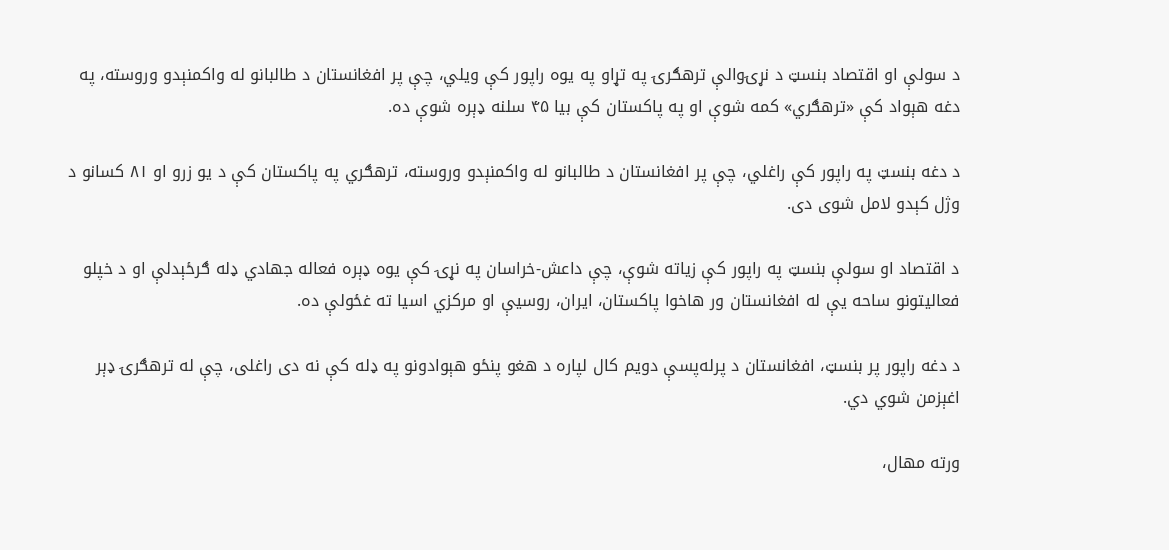د سولې او اقتصاد بنسټ د نړۍوالې ترهګرۍ په تړاو په یوه راپور کې ویلي، چې پر افغانستان د طالبانو له واکمنېدو وروسته، په دغه هېواد کې «ترهګري» کمه شوې او په پاکستان کې بیا ۴۵ سلنه ډېره شوې ده.

د دغه بنسټ په راپور کې راغلي، چې پر افغانستان د طالبانو له واکمنېدو وروسته، ترهګري په پاکستان کې د یو زرو او ۸۱ کسانو د وژل کېدو لامل شوی دی.

د اقتصاد او سولې بنسټ په راپور کې زیاته شوې، چې داعش-خراسان په نړۍ کې یوه ډېره فعاله جهادي ډله ګرځېدلې او د خپلو فعالیتونو ساحه یې له افغانستان ور هاخوا پاکستان، ایران، روسیې او مرکزي اسیا ته غځولې ده.

د دغه راپور پر بنسټ، افغانستان د پرله‌پسې دویم کال لپاره د هغو پنځو هېوادونو په ډله کې نه دی راغلی، چې له ترهګرۍ ډېر اغېزمن شوي دي.

ورته مهال،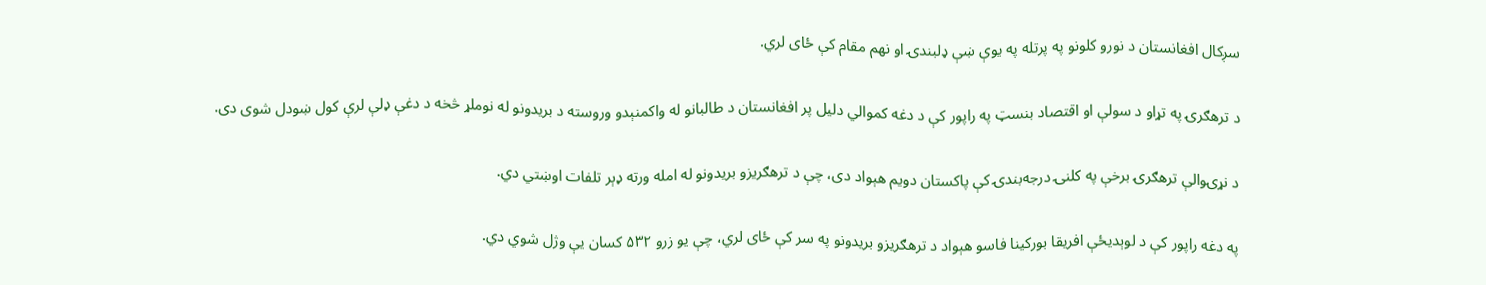سږکال افغانستان د نورو کلونو په پرتله په یوې ښې ډلبندۍ او نهم مقام کې ځای لري.

د ترهګرۍ په تړاو د سولې او اقتصاد بنسټ په راپور کې د دغه کموالي دلیل پر افغانستان د طالبانو له واکمنېدو وروسته د بریدونو له نوملړ څخه د دغې ډلې لرې کول ښودل شوی دی.

د نړۍوالې ترهګرۍ برخې په کلنۍ درجه‌بندۍ کې پاکستان دویم هېواد دی، چې د ترهګریزو بریدونو له امله ورته ډېر تلفات اوښتي دي.

په دغه راپور کې د لوېدیځې افریقا بورکینا فاسو هېواد د ترهګریزو بریدونو په سر کې ځای لري، چې یو زرو ۵۳۲ کسان یې وژل شوي دي.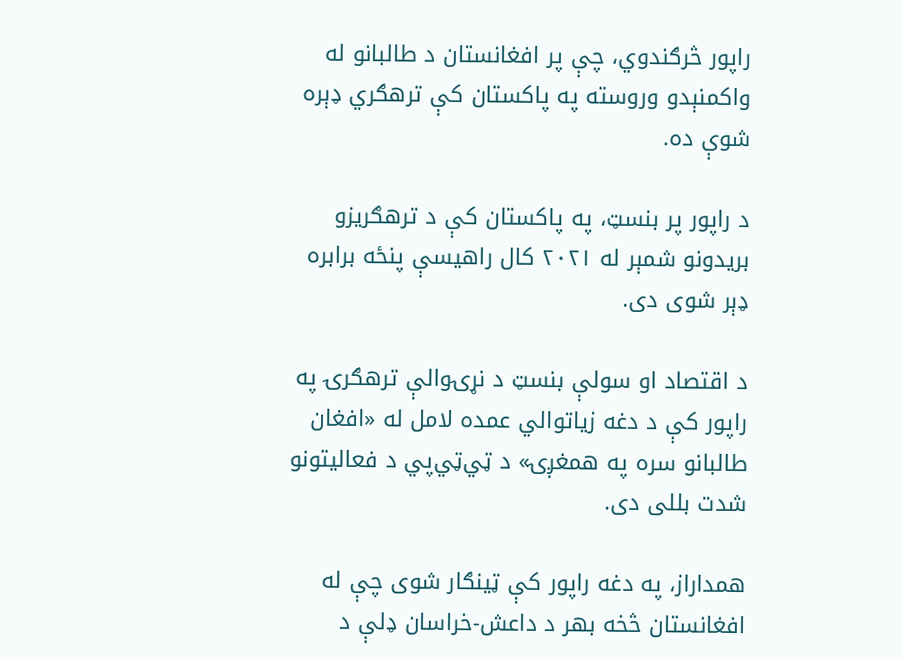راپور څرګندوي، چې پر افغانستان د طالبانو له واکمنېدو وروسته په پاکستان کې ترهګري ډېره شوې ده.

د راپور پر بنسټ، په پاکستان کې د ترهګریزو بریدونو شمېر له ۲۰۲۱ کال راهیسې پنځه برابره ډېر شوی دی.

د اقتصاد او سولې بنسټ د نړۍوالې ترهګرۍ په راپور کې د دغه زیاتوالي عمده لامل له «افغان طالبانو سره په همغږۍ» د ټي‌ټي‌پي د فعالیتونو شدت بللی دی.

همداراز، په دغه راپور کې ټینګار شوی چې له افغانستان څخه بهر د داعش-خراسان ډلې د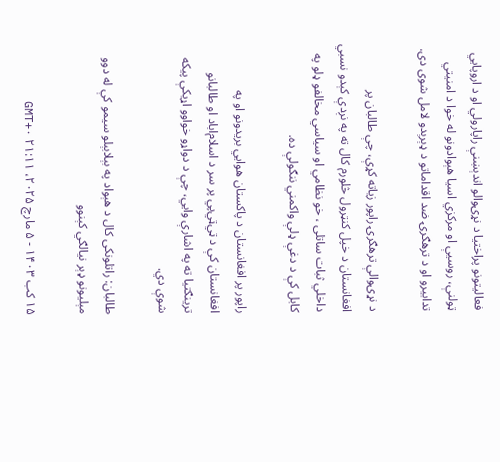فعالیتونو پراختیا د نړۍوالو اندېښنې راپارولي او د اروپایي ټولنې، روسیې او مرکزي اسیا هېوادونو له خوا د امنیتي تدابیرو او د ترهګرۍ ضد اقداماتو د ډېرېدو لامل شوی دی.

د نړۍوالې ترهګرۍ راپور زیاته کړې، چې طالبان پر افغانستان د خپل کنټرول څلورم کال ته په نږدې کېدو نسبي داخلي ثبات ساتلی ، خو نظامي او سیاسي مخالفو ډلو په کابل کې د دغې ډلې واکمني ننګولې ده.

راپور پر افغانستان د پاکستان هوايي بریدونو او په افغانستان کې د ټي‌ټي‌پي پر سر د اسلام‌اباد او طالبانو ترینګتیا ته په اشارې وايي، چې د دواړو خواوو اړیکې پیکه شوې دي.

طالبان: راتلونکی کال د هېواد په بېلابېلو سیمو کې له دوو مېلیونو ‌‌ډېر نیالګي کېنوو

۱۵ کب ۱۴۰۳ - ۵ مارچ ۲۰۲۵، ۲۱:۱۱ GMT+۰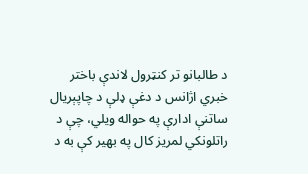د طالبانو تر کنټرول لاندې باختر خبري اژانس د دغې ډلې د چاپېریال ساتنې ادارې په حواله ویلي، چې د راتلونکي لمریز کال په بهير کې به د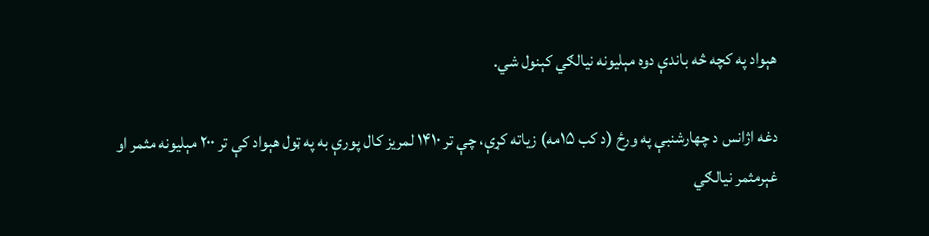هېواد په کچه څه باندې دوه مېليونه نيالګي کېنول شي.

دغه اژانس د چهارشنبې په ورځ (د کب ۱۵مه) زیاته کړې، چې تر ۱۴۱۰ لمريز کال پورې به په ټول هېواد کې تر ۲۰۰ مېليونه مثمر او غېرمثمر نيالګي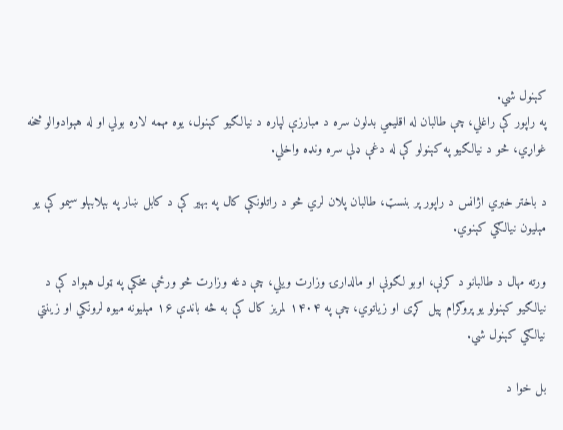کېنول شي.
په راپور کې راغلي، چې طالبان له اقلیمي بدلون سره د مبارزې لپاره د نیالګیو کېنول، یوه مهمه لاره بولي او له هېوادوالو څخه غواړي، څو د نیالګیو په کېنولو کې له دغې ډلې سره ونډه واخلي.

د باختر خبري اژانس د راپور پر بنسټ، طالبان پلان لري څو د راتلونکې کال په بهیر کې د کابل ښار په بېلابېلو سیمو کې يو مېليون نيالګي کېنوي.

ورته مهال د طالبانو د کرنې، اوبو لګونې او مالدارۍ وزارت ویلي، چې دغه وزارت څو ورځې مخکې په ټول هېواد کې د نیالګیو کېنولو یو پروګرام پیل کړی او زیاتوي، چې په ۱۴۰۴ لمريز کال کې به څه باندې ۱۶ مېليونه میوه لرونکي او زینتي نيالګي کېنول شي.

بل خوا د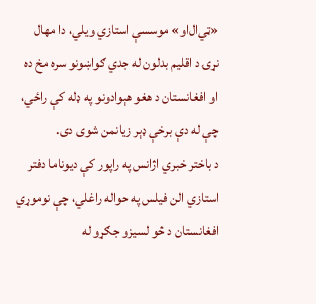«ټي‌ال‌او» موسسې استازي ویلي، دا مهال نړۍ د اقلیم بدلون له جدي ګواښونو سره مخ ده او افغانستان د هغو هېوادونو په ډله کې راځي، چې له دې برخې ډېر زیانمن شوی دی.
د باختر خبري اژانس په راپور کې دیوناما دفتر استازي الن فیلس په حواله راغلي، چې نوموړي افغانستان د څو لسیزو جګړو له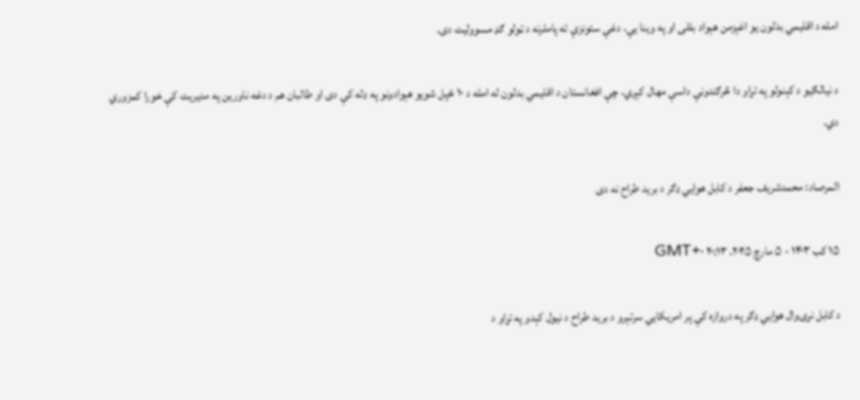امله د اقلیمي بدلون یو اغېزمن هېواد بللی او په وینا یې، دغې ستونزې ته پاملرنه د ټولو ګډ مسوولیت دی.

د نیالګیو د کېنولو په تړاو دا څرګندونې داسې مهال کېږي، چې افغانستان د اقلیمي بدلون له امله د ۱۰ ځپل شویو هېوادونو په ډله کې دی او طالبان هم د دغه ناورین په مدیریت کې خورا کمزوري دي.

المرصاد: محمدشریف جعفر د کابل هوايي ډګر د برید طراح نه دی

۱۵ کب ۱۴۰۳ - ۵ مارچ ۲۰۲۵، ۲۰:۱۳ GMT+۰

د کابل نړۍوال هوايي ډګر په دروازه کې پر امریکايي سرتېرو د برید طراح د نیول کېدو په تړاو د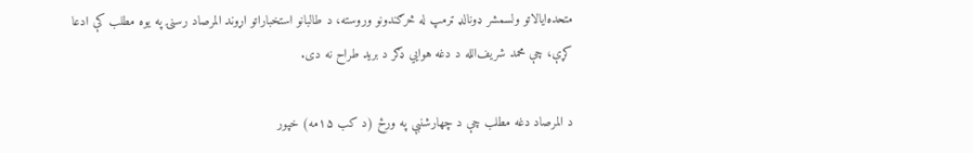متحده‌ایالاتو ولسمشر ډونالډ ټرمپ له څرګندونو وروسته، د طالبانو استخباراتو اړوند المرصاد رسنۍ په یوه مطلب کې ادعا کړې، چې محمد شریف‌الله د دغه هوايي ډګر د برید طراح نه دی.

د المرصاد دغه مطلب چې د چهارشنبې په ورځ (د کب ۱۵مه) خپور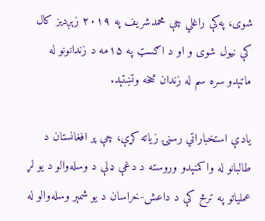شوی، په‌کې راغلي چې محمدشریف‌ په ۲۰۱۹ زېږدیز کال کې نیول شوی و او د اګسټ په ۱۵مه د زندانونو له ماتېدو سره سم له زندان څخه وتښتېد.

یادې استخباراتي رسنۍ زیاته کړې، چې پر افغانستان د طالبانو له واکمنېدو وروسته د دغې ډلې د وسله‌والو د یو لړ عملیاتو په ترڅ کې د داعش-خراسان د یو شمېر وسله‌والو له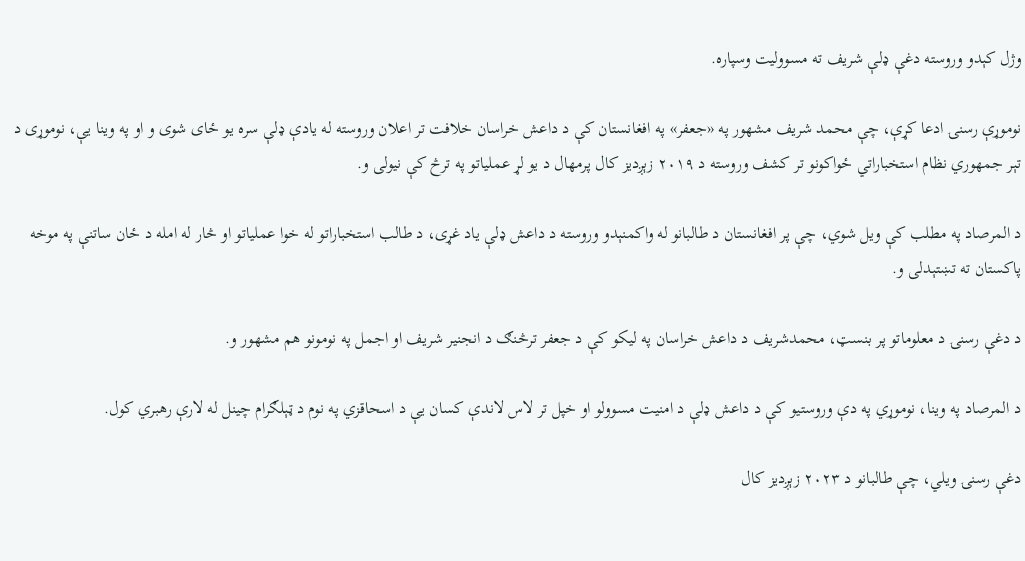وژل کېدو وروسته دغې ډلې شریف‌ ته مسوولیت وسپاره.

نوموړې رسنۍ ادعا کړې، چې محمد شریف‌ مشهور په «جعفر» په افغانستان کې د داعش خراسان خلافت تر اعلان وروسته له یادې ډلې سره یو ځای شوی و او په وینا یې، نوموړی د تېر جمهوري نظام استخباراتي ځواکونو تر کشف وروسته د ۲۰۱۹ زېږدیز کال پرمهال د یو لړ عملیاتو په ترڅ کې نیولی و.

د المرصاد په مطلب کې ویل شوي، چې پر افغانستان د طالبانو له واکمنېدو وروسته د داعش‌ ډلې یاد غړی، د طالب استخباراتو له خوا عملیاتو او څار له امله د ځان ساتنې په موخه پاکستان ته تښتېدلی و.

د دغې رسنۍ د معلوماتو پر بنسټ، محمدشریف‌ د داعش خراسان په لیکو کې د جعفر ترڅنګ د انجنیر شریف او اجمل په نومونو هم مشهور و.

د المرصاد په وینا، نوموړي په دې وروستیو کې د داعش ډلې د امنیت مسوولو او خپل تر لاس لاندې کسان یې د اسحاقزي په نوم د ټېلګرام چینل له لارې رهبري کول.

دغې رسنۍ ویلي، چې طالبانو د ۲۰۲۳ زېږدیز کال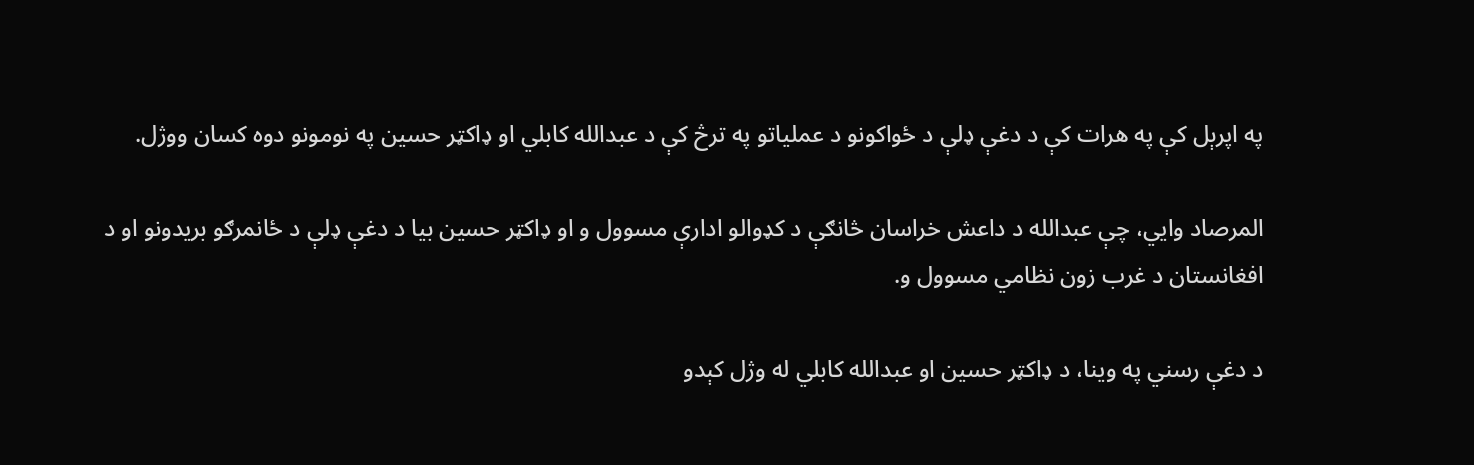په اپرېل کې په هرات کې د دغې ډلې د ځواکونو د عملیاتو په ترڅ کې د عبدالله کابلي او ډاکټر حسین په نومونو دوه کسان ووژل.

المرصاد وايي، چې عبدالله د داعش خراسان څانګې د کډوالو ادارې مسوول و او ډاکټر حسین بیا د دغې ډلې د ځانمرګو بریدونو او د افغانستان د غرب زون نظامي مسوول و.

د دغې رسني په وینا، د ډاکټر حسین او عبدالله کابلي له وژل کېدو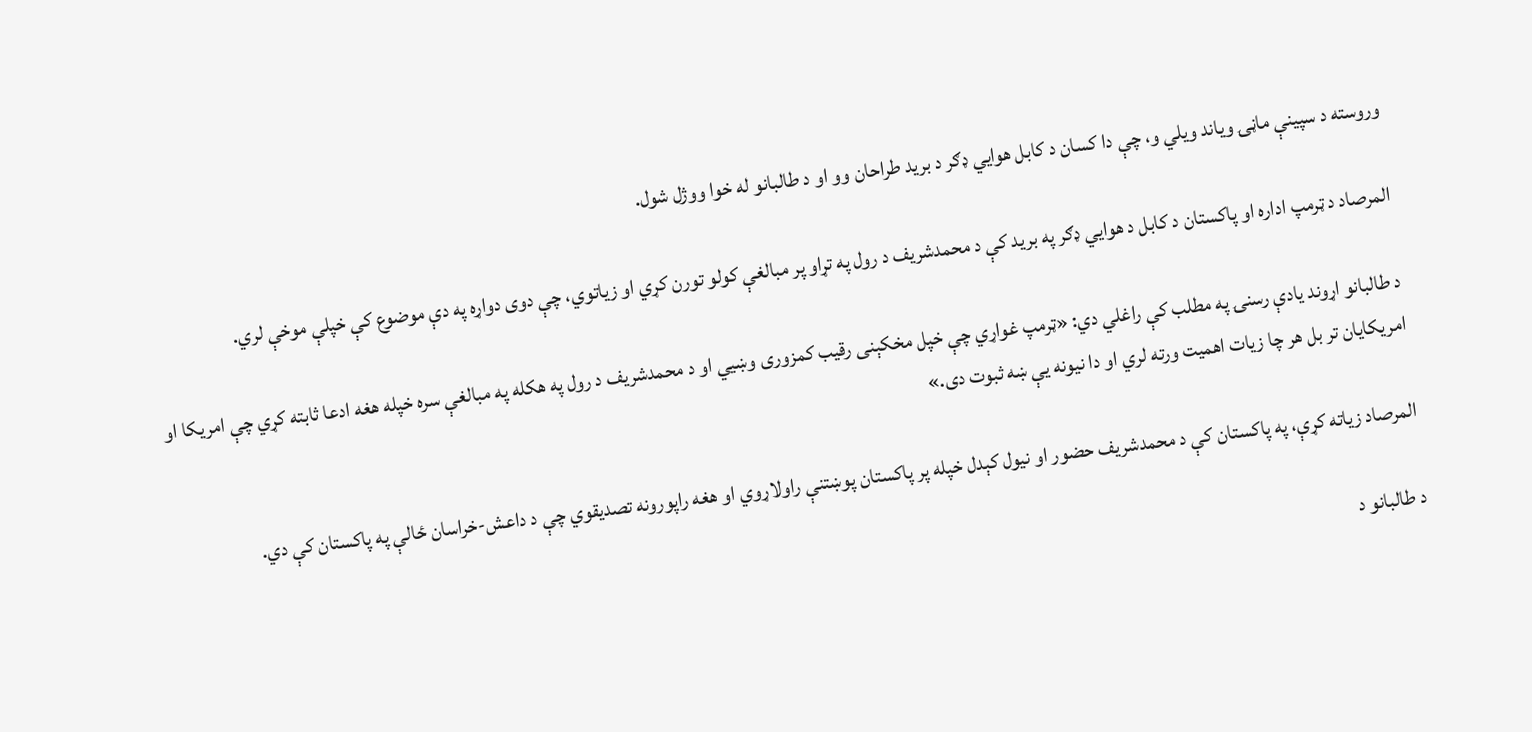وروسته د سپينې ماڼۍ ویاند ویلي و، چې دا کسان د کابل هوایي ډګر د برید طراحان وو او د طالبانو له خوا ووژل شول.

المرصاد د ټرمپ اداره او پاکستان د کابل د هوايي ډګر په برید کې د محمدشریف د رول په تړاو پر مبالغې کولو تورن کړي او زیاتوي، چې دوی دواړه په دې موضوع کې خپلې موخې لري.

د طالبانو اړوند یادې رسنۍ په مطلب کې راغلي دي: «ټرمپ غواړي چې خپل مخکېنی رقیب کمزوری وښيي او د محمدشریف د رول په هکله په مبالغې سره خپله هغه ادعا ثابته کړي چې امریکا او امریکایان تر بل هر چا زیات اهمیت ورته لري او دا نیونه یې ښه ثبوت دی.»

المرصاد زیاته کړې، په پاکستان کې د محمدشریف حضور او نیول کېدل خپله پر پاکستان پوښتنې راولاړوي او هغه راپورونه تصدیقوي چې د داعش-خراسان ځالې په پاکستان کې دي.

د طالبانو د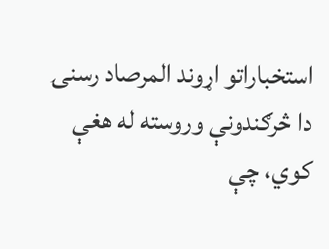استخباراتو اړوند المرصاد رسنۍ دا څرګندونې وروسته له هغې کوي، چې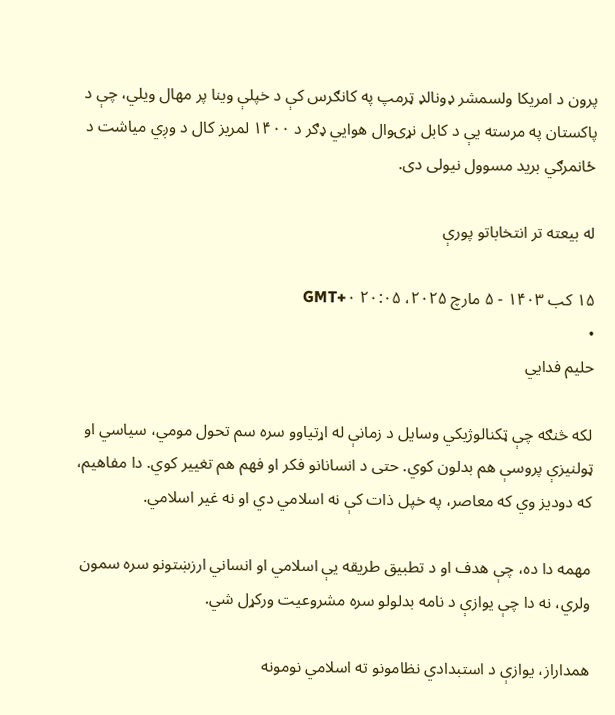پرون د امریکا ولسمشر ډونالډ ټرمپ په کانګرس کې د خپلې وینا پر مهال ویلي، چې د پاکستان په مرسته یې د کابل نړۍوال هوایي ډګر د ۱۴۰۰ لمریز کال د وږي میاشت د ځانمرګي برید مسوول نیولی دی.

له بیعته تر انتخاباتو پورې

۱۵ کب ۱۴۰۳ - ۵ مارچ ۲۰۲۵، ۲۰:۰۵ GMT+۰
•
حلیم فدايي

لکه څنګه چې ټکنالوژیکي وسایل د زمانې له اړتیاوو سره سم تحول مومي، سیاسي او ټولنیزې پروسې هم بدلون کوي. حتی د انسانانو فکر او فهم هم تغییر کوي. دا مفاهیم، که دودیز وي که معاصر، په خپل ذات کې نه اسلامي دي او نه غیر اسلامي.

مهمه دا ده، چې هدف او د تطبیق طریقه یې اسلامي او انساني ارزښتونو سره سمون ولري، نه دا چې یوازې د نامه بدلولو سره مشروعیت ورکړل شي.

همداراز، یوازې د استبدادي نظامونو ته اسلامي نومونه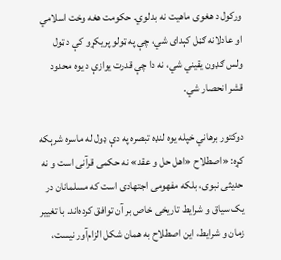ورکول د هغوی ماهیت نه بدلوي. حکومت هغه وخت اسلامي او عادلانه ګڼل کېدای شي، چې په ټولو پریکړو کې د ټول ولس ګډون یقیني شي، نه دا چې قدرت یوازې د یوه محدود قشر انحصار شي.

دوکتور برهاني خپله یوه لنډه تبصره په دې ډول له ماسره شرېکه کړه: «اصطلاح «اهل حل و عقد» نه حکمی قرآنی است و نه حدیثی نبوی، بلکه مفهومی اجتهادی است که مسلمانان در یک سیاق و شرایط تاریخی خاص بر آن توافق کرده‌اند. با تغییر زمان و شرایط، این اصطلاح به همان شکل الزام‌آور نیست،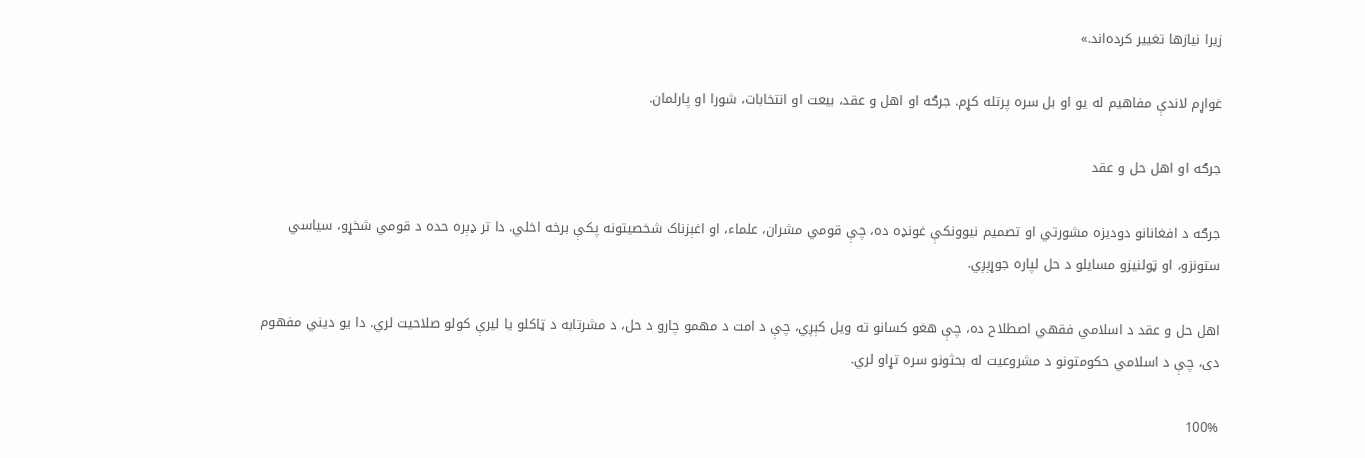زیرا نیازها تغییر کرده‌اند.»

غواړم لاندې مفاهیم له یو او بل سره پرتله کړم. جرګه او اهل و عقد، بیعت او انتخابات، شورا او پارلمان.

جرګه او اهل حل و عقد

جرګه د افغانانو دودیزه مشورتي او تصمیم نیوونکې غونډه ده، چې قومي مشران، علماء، او اغېزناک شخصیتونه پکې برخه اخلي. دا تر ډېره حده د قومي شخړو، سیاسي ستونزو، او ټولنیزو مسایلو د حل لپاره جوړېږي.

اهل حل و عقد د اسلامي فقهي اصطلاح ده، چې هغو کسانو ته ویل کېږي، چې د امت د مهمو چارو د حل، د مشرتابه د ټاکلو یا لیرې کولو صلاحیت لري. دا یو دیني مفهوم دی، چې د اسلامي حکومتونو د مشروعیت له بحثونو سره تړاو لري.

100%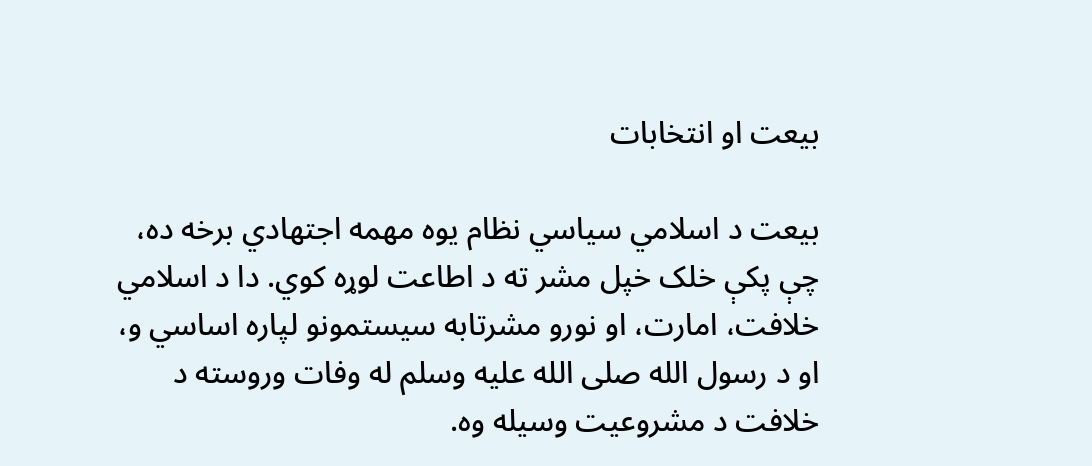بیعت او انتخابات

بیعت د اسلامي سیاسي نظام یوه مهمه اجتهادي برخه ده، چې پکې خلک خپل مشر ته د اطاعت لوړه کوي. دا د اسلامي خلافت، امارت، او نورو مشرتابه سیستمونو لپاره اساسي و، او د رسول الله صلى الله عليه وسلم له وفات وروسته د خلافت د مشروعیت وسیله وه.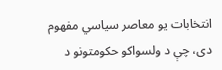انتخابات یو معاصر سیاسي مفهوم دی، چې د ولسواکو حکومتونو د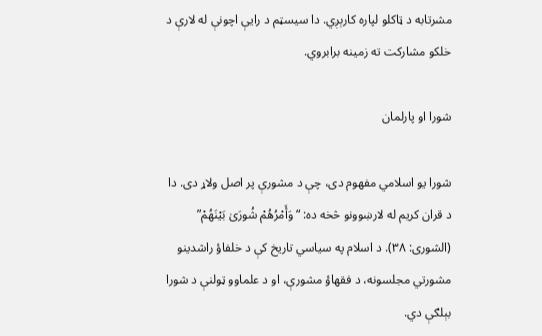مشرتابه د ټاکلو لپاره کارېږي. دا سیسټم د رایې اچونې له لارې د خلکو مشارکت ته زمینه برابروي.

شورا او پارلمان

شورا یو اسلامي مفهوم دی، چې د مشورې پر اصل ولاړ دی. دا د قران کریم له لارښوونو څخه ده: “وَأَمْرُهُمْ شُورَىٰ بَيْنَهُمْ” (الشوری: ۳۸). د اسلام په سیاسي تاریخ کې د خلفاؤ راشدینو مشورتي مجلسونه، د فقهاؤ مشورې، او د علماوو ټولنې د شورا بېلګې دي.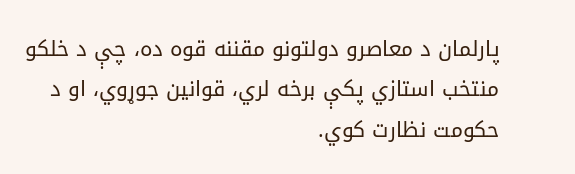پارلمان د معاصرو دولتونو مقننه قوه ده، چې د خلکو منتخب استازي پکې برخه لري، قوانین جوړوي، او د حکومت نظارت کوي.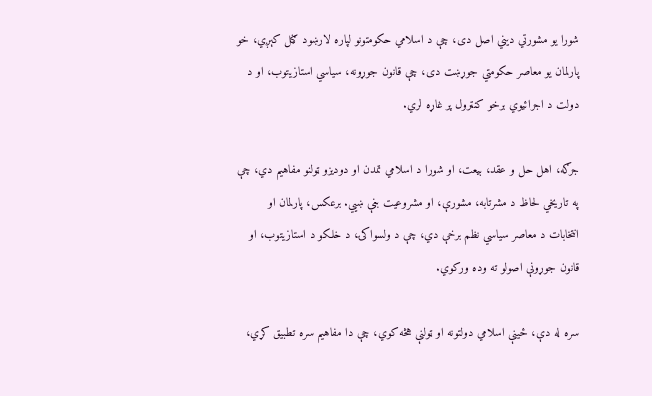شورا یو مشورتي دیني اصل دی، چې د اسلامي حکومتونو لپاره لارښود ګڼل کېږي، خو پارلمان یو معاصر حکومتي جوړښت دی، چې قانون جوړونه، سیاسي استازیتوب، او د دولت د اجرائیوي برخو کنټرول پر غاړه لري.

جرګه، اهل حل و عقد، بیعت، او شورا د اسلامي تمدن او دودیزو ټولنو مفاهیم دي، چې په تاریخي لحاظ د مشرتابه، مشورې، او مشروعیت بڼې ښيي. برعکس، پارلمان او انتخابات د معاصر سیاسي نظم برخې دي، چې د ولسواکۍ، د خلکو د استازیتوب، او قانون جوړونې اصولو ته وده ورکوي.

سره له دې، ځینې اسلامي دولتونه او ټولنې هڅه کوي، چې دا مفاهیم سره تطبیق کړي،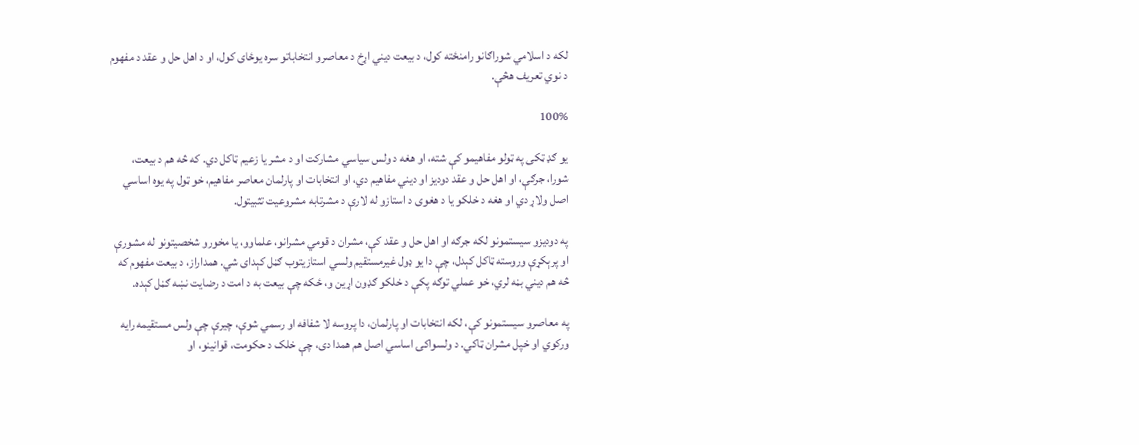لکه د اسلامي شوراګانو رامنځته کول، د بیعت دیني اړخ د معاصرو انتخاباتو سره یوځای کول، او د اهل حل و عقد د مفهوم د نوي تعریف هڅې.

100%

یو ګډ ټکی په ټولو مفاهیمو کې شته، او هغه د ولس سیاسي مشارکت او د مشر یا زعیم ټاکل دي. که څه هم د بیعت، شورا، جرګې، او اهل حل و عقد دودیز او دیني مفاهیم دي، او انتخابات او پارلمان معاصر مفاهیم، خو ټول په یوه اساسي اصل ولاړ دي او هغه د خلکو یا د هغوی د استازو له لارې د مشرتابه مشروعیت تثبیتول.

په دودیزو سیستمونو لکه جرګه او اهل حل و عقد کې، مشران د قومي مشرانو، علماوو، یا مخورو شخصیتونو له مشورې او پرېکړې وروسته ټاکل کېدل، چې دا یو ډول غیرمستقیم ولسي استازیتوب ګڼل کېدای شي. همداراز، د بیعت مفهوم که څه هم دیني بڼه لري، خو عملي توګه پکې د خلکو ګډون اړین و، ځکه چې بیعت به د امت د رضایت نښه ګڼل کېده.

په معاصرو سیستمونو کې، لکه انتخابات او پارلمان، دا پروسه لا شفافه او رسمي شوې، چیرې چې ولس مستقیمه رایه ورکوي او خپل مشران ټاکي. د ولسواکۍ اساسي اصل هم همدا دی، چې خلک د حکومت، قوانینو، او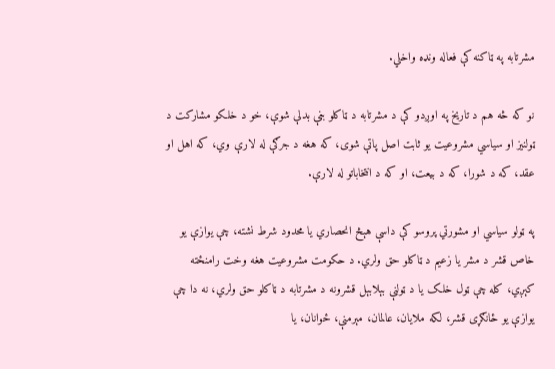مشرتابه په ټاکنه کې فعاله ونډه واخلي.

نو که څه هم د تاریخ په اوږدو کې د مشرتابه د ټاکلو بڼې بدلې شوې، خو د خلکو مشارکت د ټولنیز او سیاسي مشروعیت یو ثابت اصل پاتې شوی، که هغه د جرګې له لارې وي، که اهل او عقد، که د شورا، که د بیعت، او که د انتخاباتو له لارې.

په ټولو سیاسي او مشورتي پروسو کې داسې هېڅ انحصاري یا محدود شرط نشته، چې یوازې یو خاص قشر د مشر یا زعیم د ټاکلو حق ولري. د حکومت مشروعیت هغه وخت رامنځته کېږي، کله چې ټول خلک یا د ټولنې بېلابېل قشرونه د مشرتابه د ټاکلو حق ولري، نه دا چې یوازې یو ځانګړی قشر، لکه ملایان، عالمان، مېرمنې، ځوانان، یا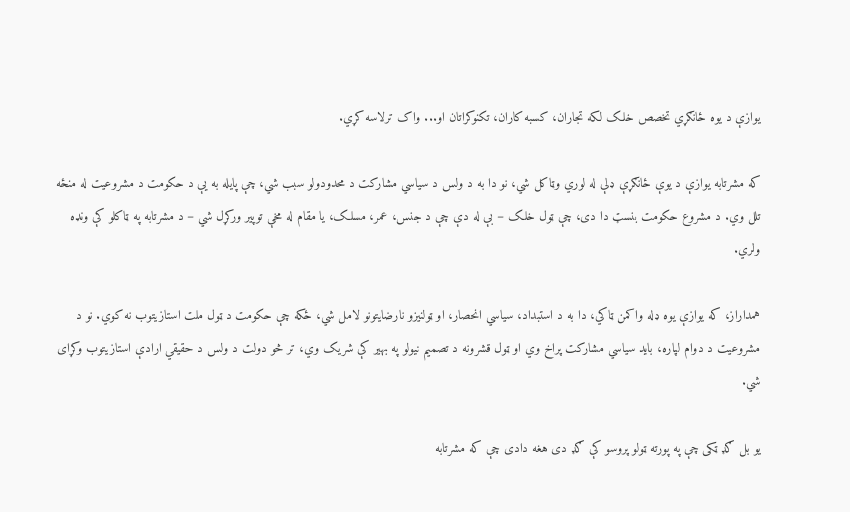یوازې د یوه ځانګړي تخصص خلک لکه تجاران، کسبه کاران، تکنوکراتان او... واک ترلاسه کړي.

که مشرتابه یوازې د یوې ځانګړې ډلې له لوري وټاکل شي، نو دا به د ولس د سیاسي مشارکت د محدودولو سبب شي، چې پایله به یې د حکومت د مشروعیت له منځه تلل وي. د مشروع حکومت بنسټ دا دی، چې ټول خلک – بې له دې چې د جنس، عمر، مسلک، یا مقام له مخې توپیر ورکړل شي – د مشرتابه په ټاکلو کې ونډه ولري.

همداراز، که یوازې یوه ډله واکمن ټاکي، دا به د استبداد، سیاسي انحصار، او ټولنیزو نارضایتونو لامل شي، ځکه چې حکومت د ټول ملت استازیتوب نه کوي. نو د مشروعیت د دوام لپاره، باید سیاسي مشارکت پراخ وي او ټول قشرونه د تصمیم نیولو په بهیر کې شریک وي، تر څو دولت د ولس د حقیقي ارادې استازیتوب وکړای شي.

یو بل ګډ ټکی چې په پورته ټولو پروسو کې ګډ دی هغه دادی چې که مشرتابه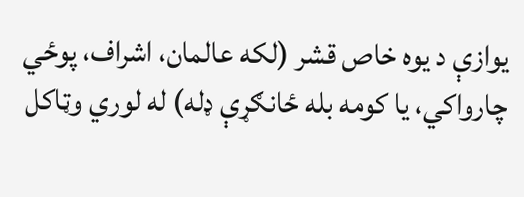یوازې د یوه خاص قشر (لکه عالمان، اشراف، پوځي چارواکي، یا کومه بله ځانګړې ډله) له لوري وټاکل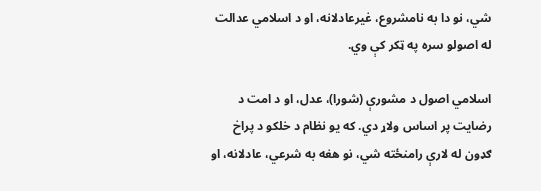شي، نو دا به نامشروع، غیرعادلانه، او د اسلامي عدالت له اصولو سره په ټکر کې وي.

اسلامي اصول د مشورې (شورا)، عدل، او د امت د رضایت پر اساس ولاړ دي. که یو نظام د خلکو د پراخ ګډون له لارې رامنځته شي، نو هغه به شرعي، عادلانه، او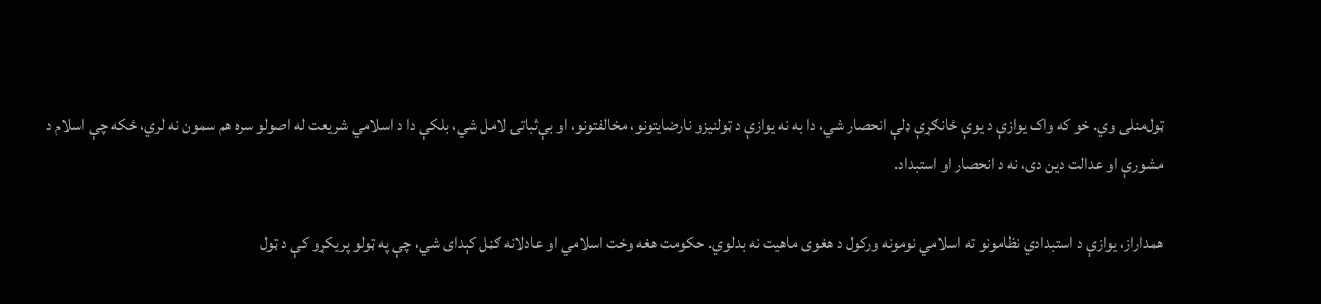ټول‌منلی وي. خو که واک یوازې د یوې ځانګړې ډلې انحصار شي، دا به نه یوازې د ټولنیزو نارضایتونو، مخالفتونو، او بې‌ثباتۍ لامل شي، بلکې دا د اسلامي شریعت له اصولو سره هم سمون نه لري، ځکه چې اسلام د مشورې او عدالت دین دی، نه د انحصار او استبداد.

همداراز، یوازې د استبدادي نظامونو ته اسلامي نومونه ورکول د هغوی ماهیت نه بدلوي. حکومت هغه وخت اسلامي او عادلانه ګڼل کېدای شي، چې په ټولو پریکړو کې د ټول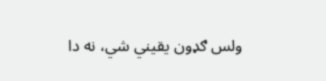ولس ګډون یقیني شي، نه دا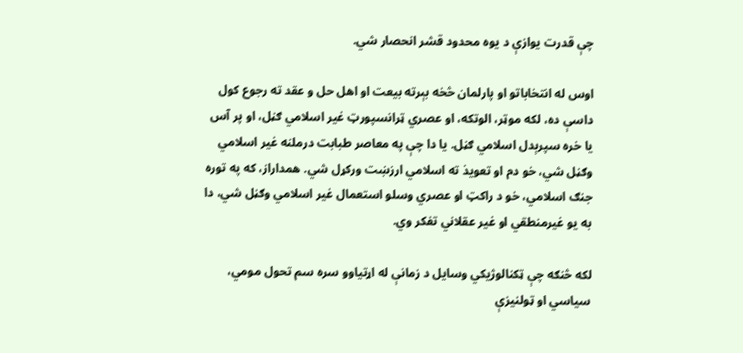چې قدرت یوازې د یوه محدود قشر انحصار شي.

اوس له انتخاباتو او پارلمان څخه بېرته بیعت او اهل حل و عقد ته رجوع کول داسې ده، لکه موټر، الوتکه، او عصري ټرانسپورټ غیر اسلامي ګڼل، او پر آس یا خره سپرېدل اسلامي ګڼل. یا دا چې په معاصر طبابت درملنه غیر اسلامي وګڼل شي، خو دم او تعویذ ته اسلامي ارزښت ورکړل شي. همداراز، که په توره جنګ اسلامي، خو د راکټ او عصري وسلو استعمال غیر اسلامي وګڼل شي، دا به یو غیرمنطقي او غیر عقلاني تفکر وي.

لکه څنګه چې ټکنالوژیکي وسایل د زمانې له اړتیاوو سره سم تحول مومي، سیاسي او ټولنیزې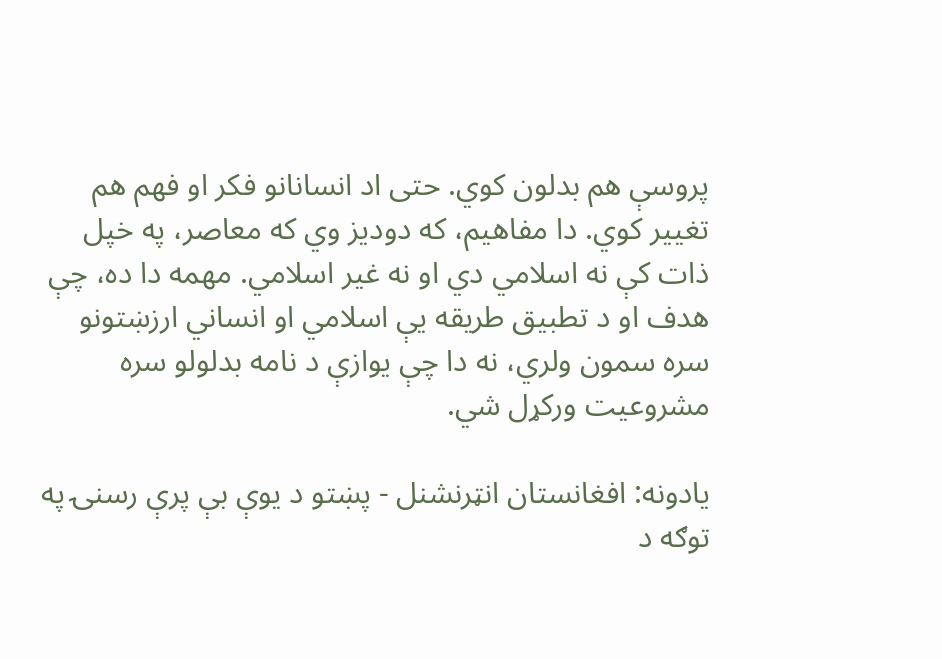پروسې هم بدلون کوي. حتی اد انسانانو فکر او فهم هم تغییر کوي. دا مفاهیم، که دودیز وي که معاصر، په خپل ذات کې نه اسلامي دي او نه غیر اسلامي. مهمه دا ده، چې هدف او د تطبیق طریقه یې اسلامي او انساني ارزښتونو سره سمون ولري، نه دا چې یوازې د نامه بدلولو سره مشروعیت ورکړل شي.

یادونه: افغانستان انټرنشنل - پښتو د یوې بې پرې رسنۍ په توګه د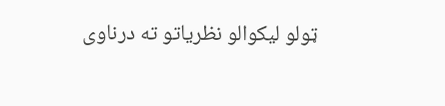ټولو لیکوالو نظریاتو ته درناوی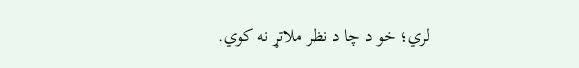لري؛ خو د چا د نظر ملاتړ نه کوي.